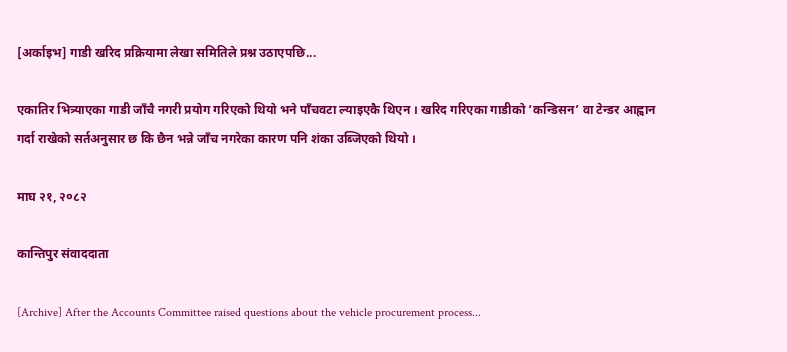[अर्काइभ] गाडी खरिद प्रक्रियामा लेखा समितिले प्रश्न उठाएपछि...

एकातिर भित्र्याएका गाडी जाँचै नगरी प्रयोग गरिएको थियो भने पाँचवटा ल्याइएकै थिएन । खरिद गरिएका गाडीको ‘कन्डिसन’ वा टेन्डर आह्वान गर्दा राखेको सर्तअनुसार छ कि छैन भन्ने जाँच नगरेका कारण पनि शंका उब्जिएको थियो ।

माघ २१, २०८२

कान्तिपुर संवाददाता

[Archive] After the Accounts Committee raised questions about the vehicle procurement process...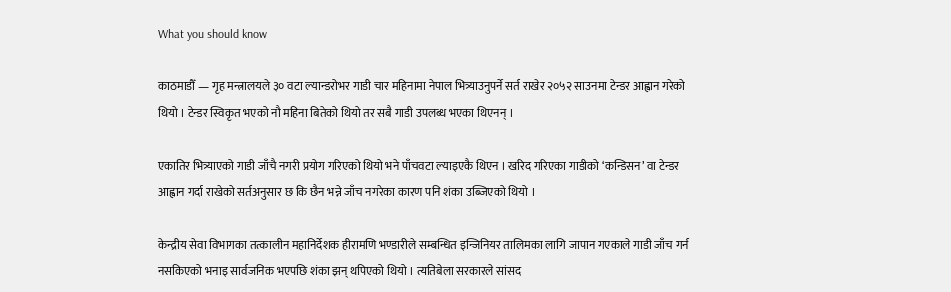What you should know

काठमाडौँ — गृह मन्त्रालयले ३० वटा ल्यान्डरोभर गाडी चार महिनामा नेपाल भित्र्याउनुपर्ने सर्त राखेर २०५२ साउनमा टेन्डर आह्वान गरेको थियो । टेन्डर स्विकृत भएको नौ महिना बितेको थियो तर सबै गाडी उपलब्ध भएका थिएनन् ।

एकातिर भित्र्याएको गाडी जाँचै नगरी प्रयोग गरिएको थियो भने पाँचवटा ल्याइएकै थिएन । खरिद गरिएका गाडीको ‘कन्डिसन’ वा टेन्डर आह्वान गर्दा राखेको सर्तअनुसार छ कि छैन भन्ने जाँच नगरेका कारण पनि शंका उब्जिएको थियो ।

केन्द्रीय सेवा विभागका तत्कालीन महानिर्देशक हीरामणि भण्डारीले सम्बन्धित इन्जिनियर तालिमका लागि जापान गएकाले गाडी जाँच गर्न नसकिएको भनाइ सार्वजनिक भएपछि शंका झन् थपिएको थियो । त्यतिबेला सरकारले सांसद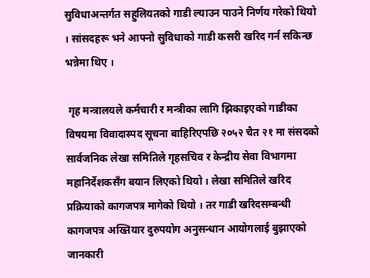सुविधाअन्तर्गत सहुलियतको गाडी ल्याउन पाउने निर्णय गरेको थियो । सांसदहरू भने आफ्नो सुविधाको गाडी कसरी खरिद गर्न सकिन्छ भन्नेमा थिए ।

 गृह मन्त्रालयले कर्मचारी र मन्त्रीका लागि झिकाइएको गाडीका विषयमा विवादास्पद सूचना बाहिरिएपछि २०५२ चैत २१ मा संसदको सार्वजनिक लेखा समितिले गृहसचिव र केन्द्रीय सेवा विभागमा महानिर्देशकसँग बयान लिएको थियो । लेखा समितिले खरिद प्रक्रियाको कागजपत्र मागेको थियो । तर गाडी खरिदसम्बन्धी कागजपत्र अख्तियार दुरुपयोग अनुसन्धान आयोगलाई बुझाएको जानकारी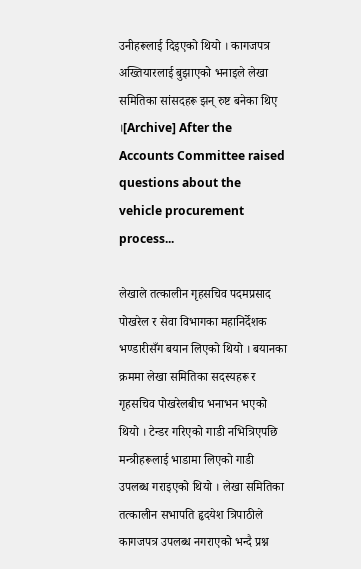उनीहरूलाई दिइएको थियो । कागजपत्र अख्तियारलाई बुझाएको भनाइले लेखा समितिका सांसदहरू झन् रुष्ट बनेका थिए ।[Archive] After the Accounts Committee raised questions about the vehicle procurement process...

लेखाले तत्कालीन गृहसचिव पदमप्रसाद पोखरेल र सेवा विभागका महानिर्देशक भण्डारीसँग बयान लिएको थियो । बयानका क्रममा लेखा समितिका सदस्यहरू र गृहसचिव पोखरेलबीच भनाभन भएको थियो । टेन्डर गरिएको गाडी नभित्रिएपछि मन्त्रीहरूलाई भाडामा लिएको गाडी उपलब्ध गराइएको थियो । लेखा समितिका तत्कालीन सभापति हृदयेश त्रिपाठीले कागजपत्र उपलब्ध नगराएको भन्दै प्रश्न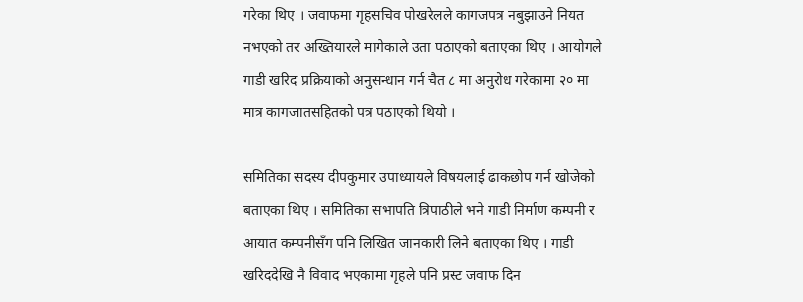गरेका थिए । जवाफमा गृहसचिव पोखरेलले कागजपत्र नबुझाउने नियत नभएको तर अख्तियारले मागेकाले उता पठाएको बताएका थिए । आयोगले गाडी खरिद प्रक्रियाको अनुसन्धान गर्न चैत ८ मा अनुरोध गरेकामा २० मा मात्र कागजातसहितको पत्र पठाएको थियो ।

समितिका सदस्य दीपकुमार उपाध्यायले विषयलाई ढाकछोप गर्न खोजेको बताएका थिए । समितिका सभापति त्रिपाठीले भने गाडी निर्माण कम्पनी र आयात कम्पनीसँग पनि लिखित जानकारी लिने बताएका थिए । गाडी खरिददेखि नै विवाद भएकामा गृहले पनि प्रस्ट जवाफ दिन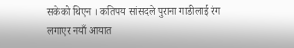सकेको थिएन । कतिपय सांसदले पुराना गाडीलाई रंग लगाएर नयाँ आयात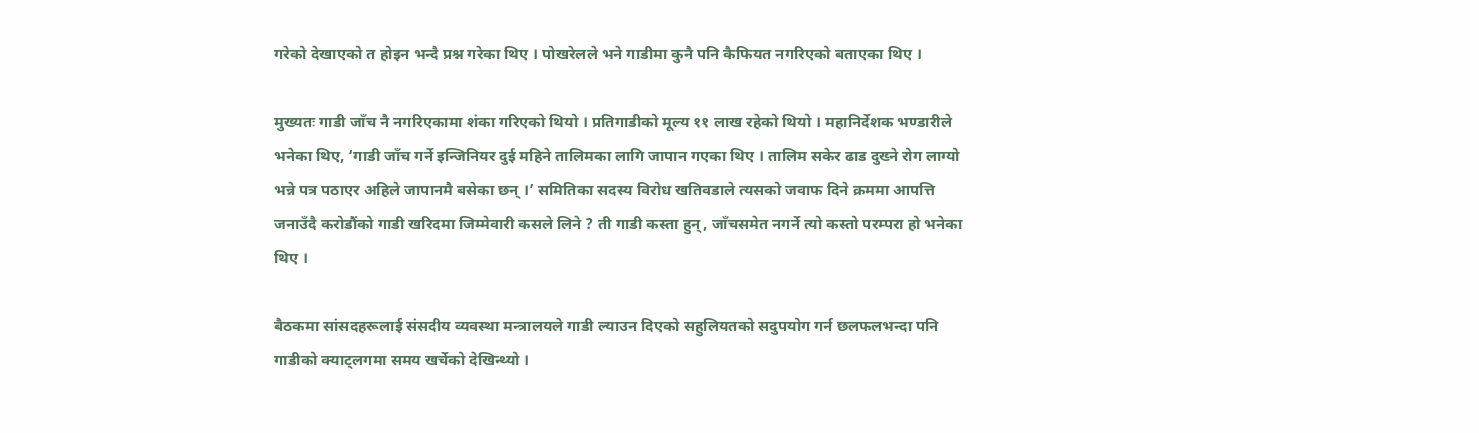गरेको देखाएको त होइन भन्दै प्रश्न गरेका थिए । पोखरेलले भने गाडीमा कुनै पनि कैफियत नगरिएको बताएका थिए ।

मुख्यतः गाडी जाँच नै नगरिएकामा शंका गरिएको थियो । प्रतिगाडीको मूल्य ११ लाख रहेको थियो । महानिर्देशक भण्डारीले भनेका थिए, ‘गाडी जाँच गर्ने इन्जिनियर दुई महिने तालिमका लागि जापान गएका थिए । तालिम सकेर ढाड दुख्ने रोग लाग्यो भन्ने पत्र पठाएर अहिले जापानमै बसेका छन् ।’ समितिका सदस्य विरोध खतिवडाले त्यसको जवाफ दिने क्रममा आपत्ति जनाउँदै करोडौंको गाडी खरिदमा जिम्मेवारी कसले लिने ? ती गाडी कस्ता हुन्, जाँचसमेत नगर्ने त्यो कस्तो परम्परा हो भनेका थिए ।

बैठकमा सांसदहरूलाई संसदीय व्यवस्था मन्त्रालयले गाडी ल्याउन दिएको सहुलियतको सदुपयोग गर्न छलफलभन्दा पनि गाडीको क्याट्लगमा समय खर्चेको देखिन्थ्यो ।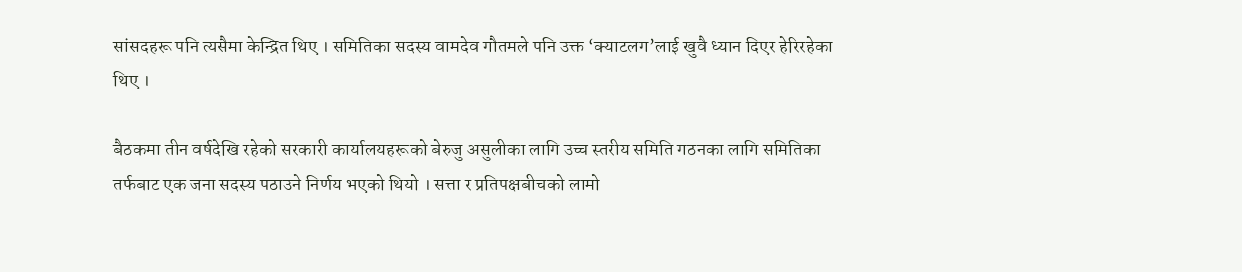सांसदहरू पनि त्यसैमा केन्द्रित थिए । समितिका सदस्य वामदेव गौतमले पनि उक्त ‘क्याटलग’लाई खुवै ध्यान दिएर हेरिरहेका थिए ।

बैठकमा तीन वर्षदेखि रहेको सरकारी कार्यालयहरूको बेरुजु असुलीका लागि उच्च स्तरीय समिति गठनका लागि समितिका तर्फबाट एक जना सदस्य पठाउने निर्णय भएको थियो । सत्ता र प्रतिपक्षबीचको लामो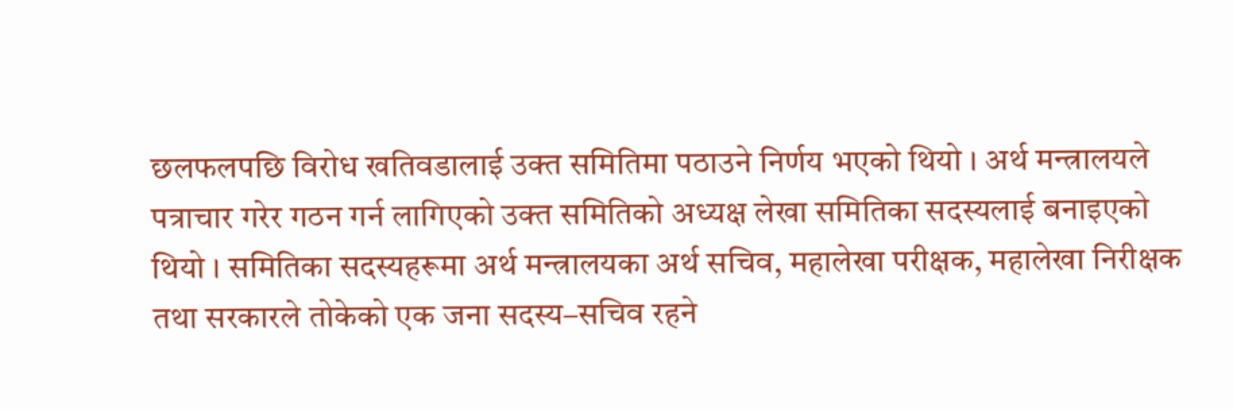छलफलपछि विरोध खतिवडालाई उक्त समितिमा पठाउने निर्णय भएको थियो । अर्थ मन्त्रालयले पत्राचार गरेर गठन गर्न लागिएको उक्त समितिको अध्यक्ष लेखा समितिका सदस्यलाई बनाइएको थियो । समितिका सदस्यहरूमा अर्थ मन्त्रालयका अर्थ सचिव, महालेखा परीक्षक, महालेखा निरीक्षक तथा सरकारले तोकेको एक जना सदस्य–सचिव रहने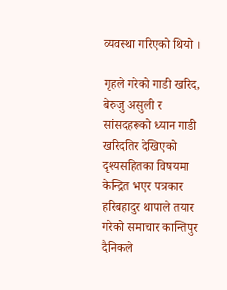व्यवस्था गरिएको थियो ।

गृहले गरेको गाडी खरिद, बेरुजु असुली र सांसदहरूको ध्यान गाडी खरिदतिर देखिएको दृश्यसहितका विषयमा केन्द्रित भएर पत्रकार हरिबहादुर थापाले तयार गरेको समाचार कान्तिपुर दैनिकले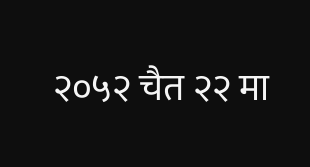२०५२ चैत २२ मा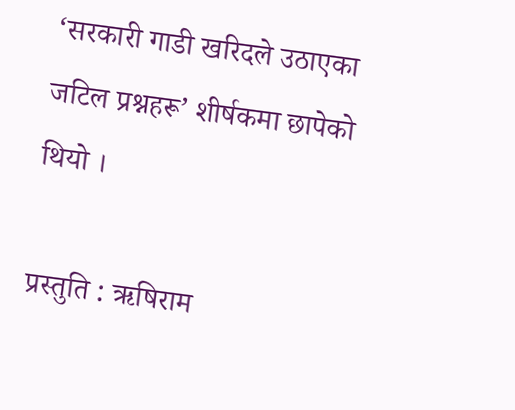‘सरकारी गाडी खरिदले उठाएका जटिल प्रश्नहरू’ शीर्षकमा छापेको थियो ।

प्रस्तुति : ऋषिराम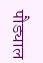पौड्याल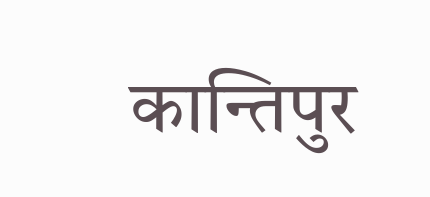कान्तिपुर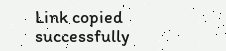Link copied successfully